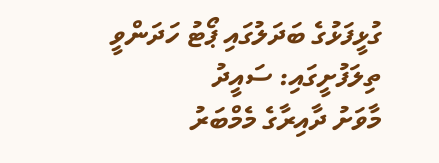ގުޅީފަޅުގެ ބަދަލުގައި ޕޯޓު ހަދަންވީ ތިލަފުށީގައި: ސައީދު
މާވަށު ދާއިރާގެ މެމްބަރު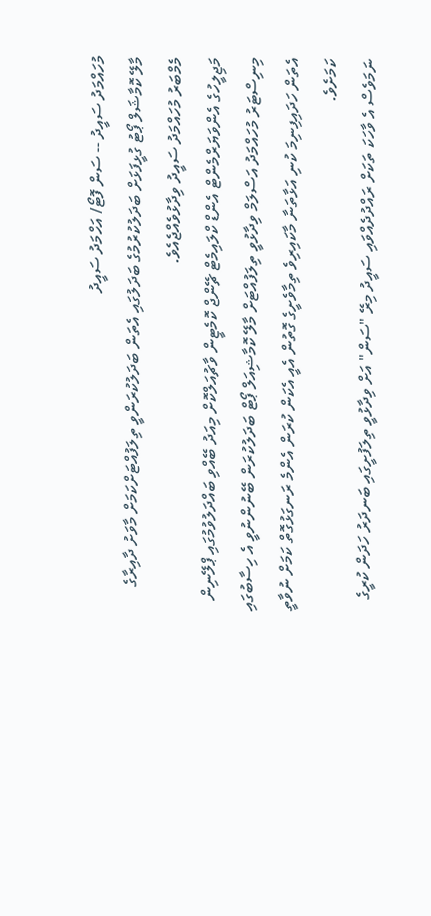މުހައްމަދު ސައީދު -- ސަން ފޮޓޯ/ އަހްމަދު ސައީދު
މާލޭ ކޮމާޝަލް ޕޯޓު ގުޅީފަޅަށް ބަދަލުކުރުމުގެ ބަދަލުގައި އެތަން ބަދަލުކުރަންވީ ތިލަފުއްޓަށްކަމަށް މާވަށު ދާއިރާގެ މެމްބަރު މުހައްމަދު ސައީދު ވިދާޅުވެއްޖެއެވެ.
މަޖިލީހުގެ އެންވަޔަރްމެންޓް އެންޑް ކްލައިމެޓް ޗޭންޖް ކޮމެޓީން ވާޗުއަލްކޮށް މިއަދު ބޭއްވި ބައްދަލުވުމުގައި ޕްލޭނިން މިނިސްޓަރު މުހައްމަދު އަސްލަމް ވިދާޅުވީ ތިލަފުއްޓަށް މާލޭ ކޮމާޝިއަލް ޕޯޓް ބަދަލުކުރަން ބޭނުންނުވީ އެ ހިސާބުގައި އެތަން ހަދައިފިނިމަ ކުނި އަޅާތަނާ މާކައިރިވެ ތިމާވެށީގެ ގޮތުން އެއީ އެކަން ކުރަން އެންމެ ރަނގަޅުގޮތް ކަމަށް ނުވާތީ ކަމަށެވެ.
ނަމަވެސް އެ ވާހަކަ ތަކަށް ރައްދުދެއްވައި ސައީދު މިރޭ "ސަން" އަށް ވިދާޅުވީ ތިލަފުށީގައި ބަނދަރު ހަދަން ކުރީގެ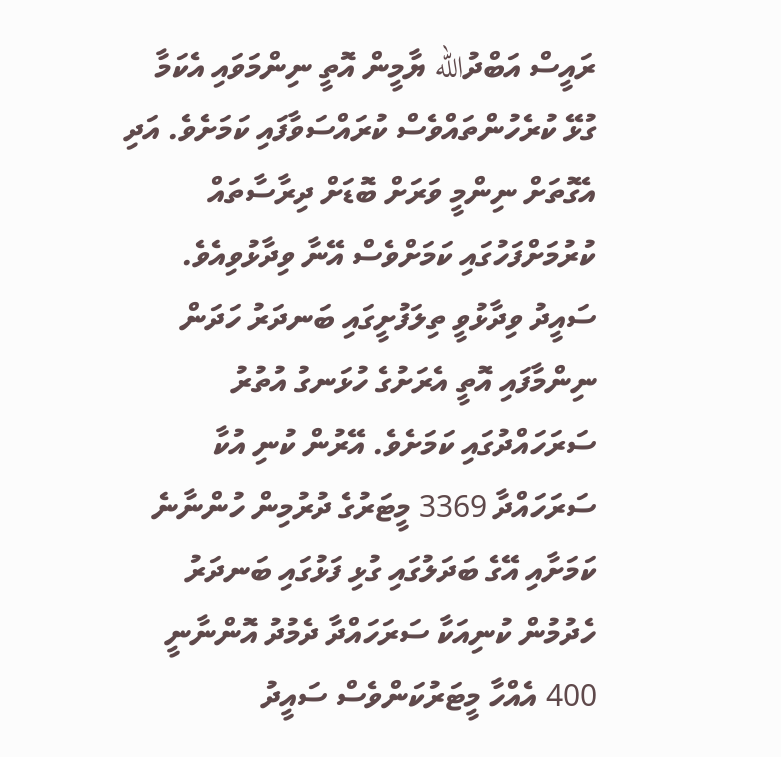ރައީސް އަބްދުالله ޔާމީން އޮތީ ނިންމަވައި އެކަމާ ގުޅޭ ކުރެހުންތައްވެސް ކުރައްސަވާފައި ކަމަށެވެ. އަދި އެގޮތަށް ނިންމީ ވަރަށް ބޮޑަށް ދިރާސާތައް ކުރުމަށްފަހުގައި ކަމަށްވެސް އޭނާ ވިދާޅުވިއެވެ.
ސައީދު ވިދާޅުވީ ތިލަފުށީގައި ބަނދަރު ހަދަން ނިންމާފައި އޮތީ އެރަށުގެ ހުޅަނގު އުތުރު ސަރަހައްދުގައި ކަމަށެވެ. އޭރުން ކުނި އުކާ ސަރަހައްދާ 3369 މީޓަރުގެ ދުރުމިން ހުންނާނެ ކަމަށާއި އޭގެ ބަދަލުގައި ގުޅި ފަޅުގައި ބަނދަރު ހެދުމުން ކުނިއަކާ ސަރަހައްދާ ދެމުދު އޮންނާނީ 400 އެއްހާ މީޓަރުކަންވެސް ސައީދު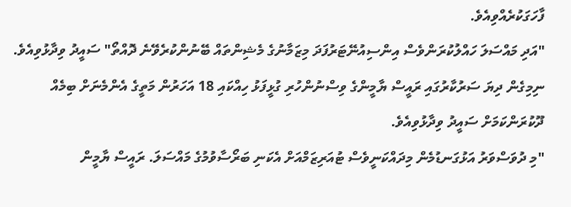ފާހަގަކުރެއްވިއެވެ.
"އަދި މައްސަލަ ހައްލުކުރަންވެސް އިންސިއުނޭޓަރުފަދަ މިޒަމާނުގެ މެޝިންތައް ބޭނުންކުރެވޭނެ ދޮއްތޯ" ސައީދު ވިދާޅުވިއެވެ.
ނިމިގެން ދިޔަ ސަރުކާރުގައި ރައީސް ޔާމީންގެ ވިސްނުންހުރި ގުޅީފަޅު ހިއްކައި 18 އަހަރުން މަތީގެ އެންމެނަށް ބިމެއް ދޫކުރަންކަމަށް ސައީދު ވިދާޅުވިއެވެ.
"މި ދުވަސްވަރު އަޅުގަނޑުމެން މިދައްކަނީވެސް ޓުއަރިޒަމްއަށް އެކަނި ބަރޯސާވުމުގެ މައްސަލަ. ރައީސް ޔާމީން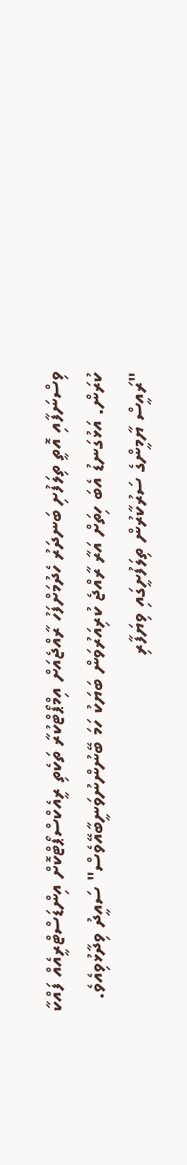ވިސްނަފާއި އޮތީ ތިލަފުށި ބަނދަރު ހެދުމަށްފަހު ރާއްޖެއަށް އިމްޕޯޓްކުރާ ތަކެތި ރީއެކްސްޕޯޓްކޮށް އިންޑަސްޓްރީއެއް ފައްކާ ކުރަން. އަޅުގަނޑު އެބަ ހިތަށް އަރާ ރާއްޖެ ކުރިއަރުވަން ބަޔަކު ހަމަ ބޭނުންނުވަނީބާއޭވެސް" ސައީދު ވިދާޅުވިއެވެ.
"ރައީސް ޔާމީންގެ ސަރުކާރުން ތިލަފުށީގައި ވިޔަފާރި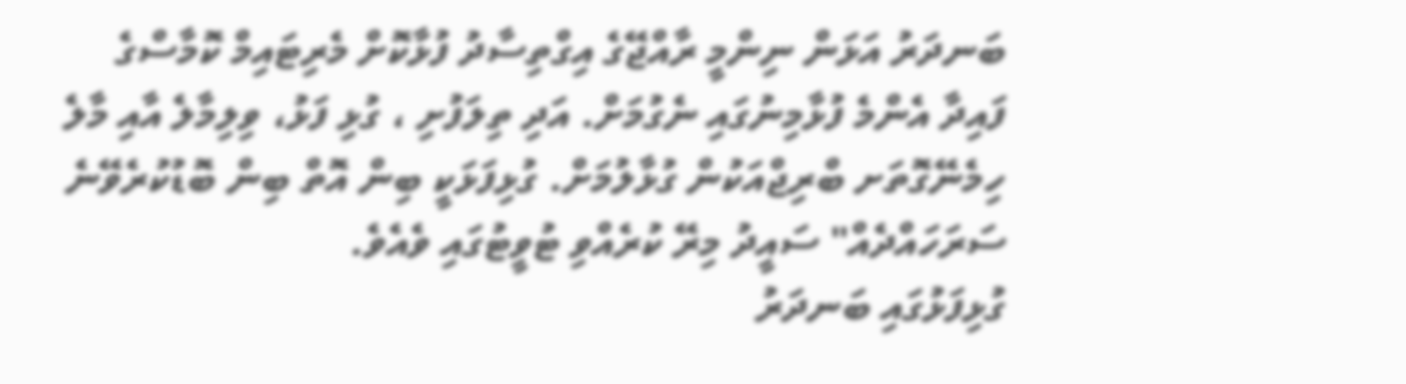ބަނދަރު އަޅަން ނިންމީ ރާއްޖޭގެ އިގްތިސާދު ފުޅާކޮށް މެރިޓައިމް ކޮމާސްގެ ފައިދާ އެންމެ ފުޅާމިނުގައި ނެގުމަށް. އަދި ތިލަފުށި ، ގުޅި ފަޅު، ވިލިމާލެ އާއި މާލެ ހިމެނޭގޮތަށ ބްރިޖްއަކުން ގުޅާލުމަށް. ގުޅިފަޅަކީ ބިން އޮތް ބިން ބޮޑުކުރެވޭނެ ސަރަހައްދެއް" ސައީދު މިރޭ ކުރެއްވި ޓުވީޓުގައި ވެއެވެ.
ގުޅިފަޅުގައި ބަނދަރު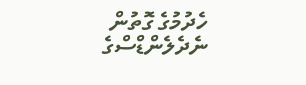ހެދުމުގެ ގޮތުން ނެދެލެންޑްސްގެ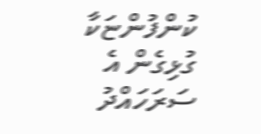ކުންފުންޏަކާ ގުޅިގެން އެ ސަރަހައްދު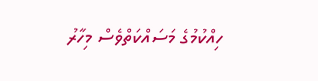ހިއްކުމުގެ މަސައްކަތްވެސް މިހާރު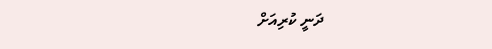ދަނީ ކުރިއަށް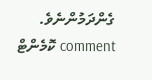ގެންދަމުންނެވެ.
comment ކޮމެންޓް